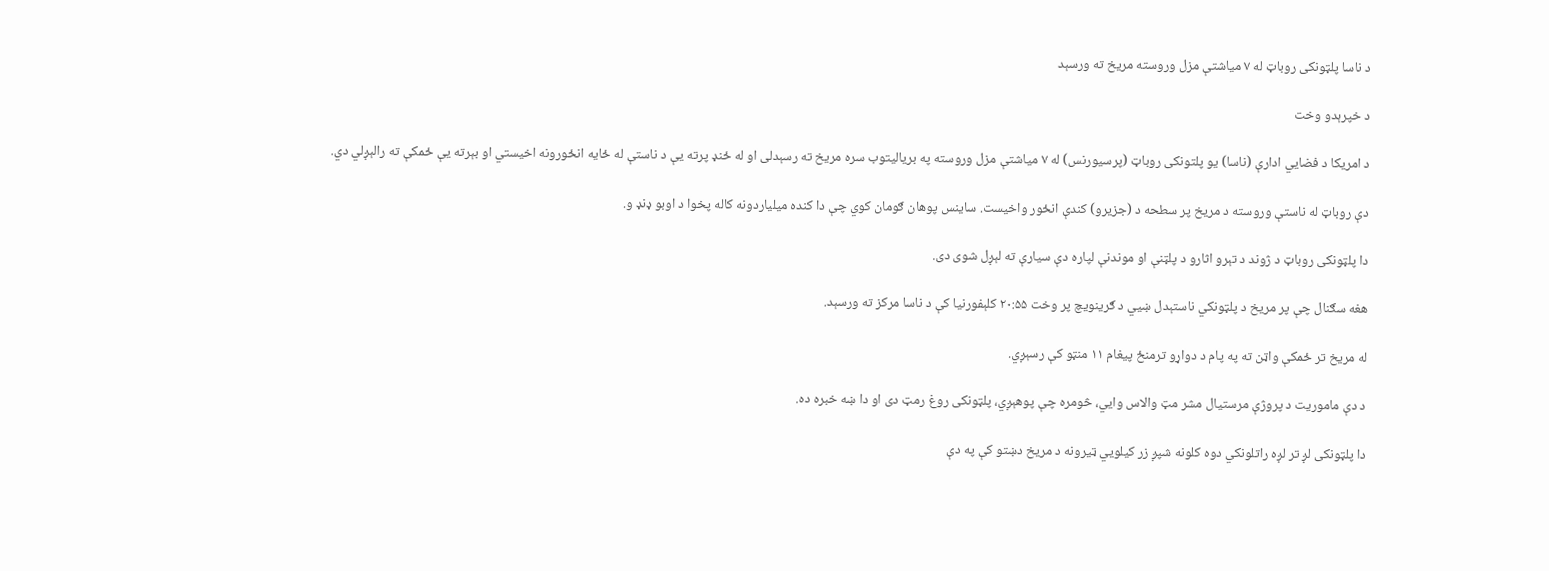د ناسا پلټونکی روباټ له ۷ میاشتې مزل وروسته مریخ ته ورسېد

د خپرېدو وخت

د امریکا د فضایي ادارې (ناسا) یو پلتونکی روباټ (پرسیورنس) له ۷ میاشتې مزل وروسته په بریالیتوب سره مریخ ته رسېدلی او له ځنډ پرته یې د ناستې له ځایه انځورونه اخیستي او بېرته یې ځمکې ته رالېږلي دي.

دې روباټ له ناستې وروسته د مریخ پر سطحه د (جزیرو) کندې انځور واخیست. ساینس پوهان ګومان کوي چې دا کنده میلیاردونه کاله پخوا د اوبو ډنډ و.

دا پلټونکی روباټ د ژوند د تېرو اثارو د پلټنې او موندنې لپاره دې سیارې ته لېږل شوی دی.

هغه سګنال چې پر مریخ د پلټونکي ناستېدل ښيي د ګرینویچ پر وخت ۲۰:۵۵ کلېفورنیا کې د ناسا مرکز ته ورسېد.

له مریخ تر ځمکې واټن ته په پام د دواړو ترمنځ پیغام ۱۱ منټو کې رسېږي.

د دې ماموریت د پروژې مرستیال مشر مټ والاس وايي، څومره چې پوهېږي، پلټونکی روغ رمټ دی او دا ښه خبره ده.

دا پلټونکی لږ تر لږه راتلونکي دوه کلونه شپږ زر کیلويي ټيرونه د مریخ دښتو کې په دې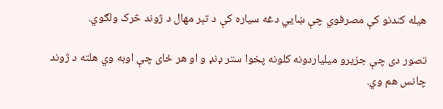هیله کندنو کې مصرفوي چې ښايي دغه سیاره کې د تېر مهال د ژوند څرک ولګوي.

تصور دی چې جزیرو میلیاردونه کلونه پخوا ستر ډنډ و او هر ځای چې اوبه وي هلته د ژوند چانس هم وي.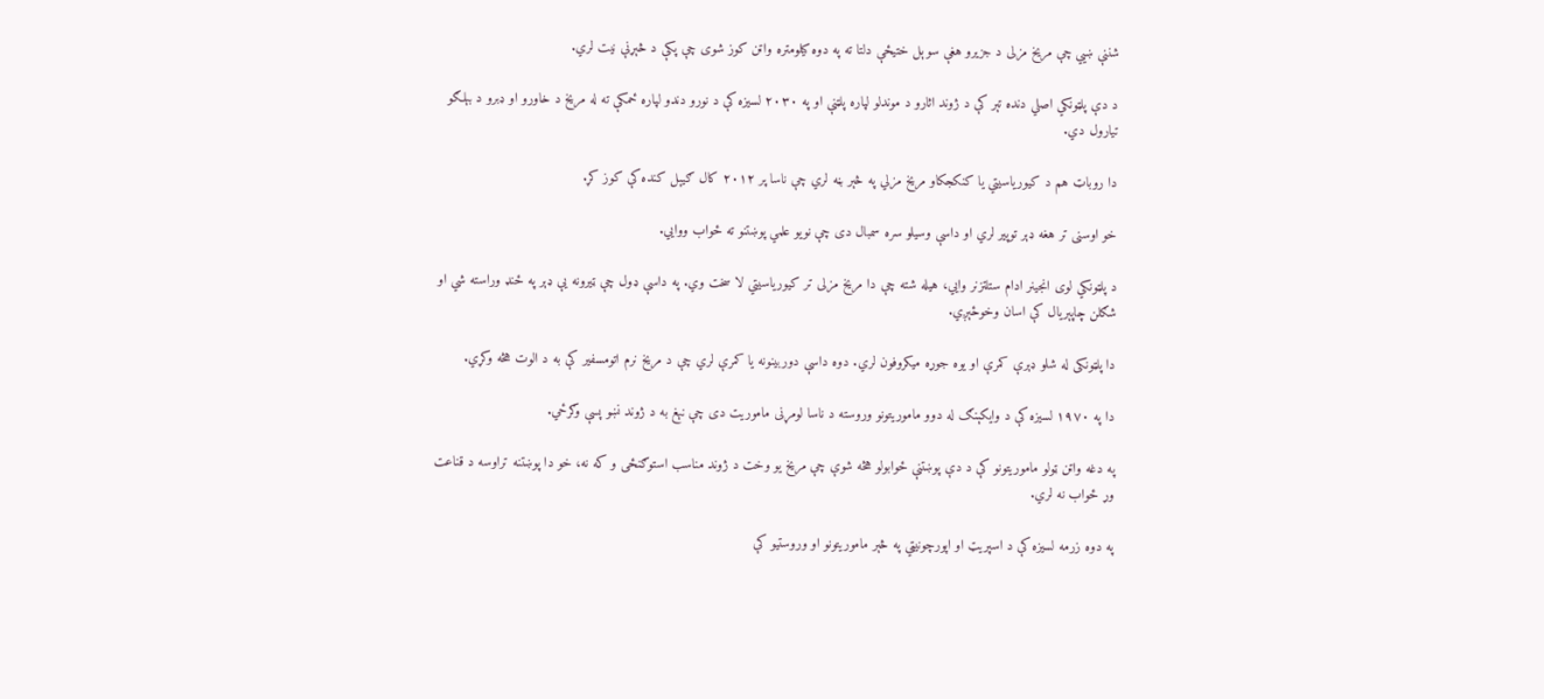شننې ښيي چې مریخ مزلی د جزیرو هغې سوېل ختیځې دلتا ته په دوه کیلومتره واټن کوز شوی چې پکې د څېړنې نیت لري.

د دې پلټونکي اصلي دنده تېر کې د ژوند اثارو د موندلو لپاره پلټنې او په ۲۰۳۰ لسیزه کې د نورو دندو لپاره ځمکې ته له مریخ د خاورو او ډبرو د بېلګو تیارول دي.

دا روباټ هم د کیوریاسیتي یا کنکجکاو مریخ مزلي په څېر بڼه لري چې ناسا پر ۲۰۱۲ کال ګیېل کنده کې کوز کړ.

خو اوسنی تر هغه ډېر توپیر لري او داسې وسیلو سره سمبال دی چې نويو علمي پوښتنو ته ځواب ووايي.

د پلټونکي لوی انجینر ادام ستلتزنر وايي، هیله شته چې دا مریخ مزلی تر کیوریاسیتي لا سخت وي. په داسې ډول چې ټیرونه یې ډېر په ځنډ وراسته شي او شګلن چاپېریال کې اسان وخوځېږي.

دا پلټونکی له شلو ډېرې کمرې او یوه جوړه میکروفون لري. دوه داسې دوربینونه یا کمرې لري چې د مریخ نرم اتومسفیر کې به د الوت هڅه وکړي.

دا په ۱۹۷۰ لسیزه کې د وایکېنګ له دوو ماموریتونو وروسته د ناسا لومړنی ماموریت دی چې نېغ به د ژوند نښو پسې وګرځي.

په دغه واټن ټولو ماموریتونو کې د دې پوښتنې ځوابولو هڅه شوې چې مریخ یو وخت د ژوند مناسب استوګنځی و که نه، خو دا پوښتنه تراوسه د قناعت وړ ځواب نه لري.

په دوه زرمه لسیزه کې د اسپریټ او اپورچونیټي په څېر ماموریتونو او وروستیو کې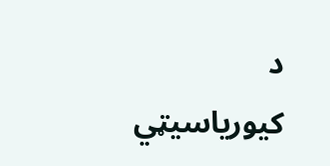د کیوریاسیټي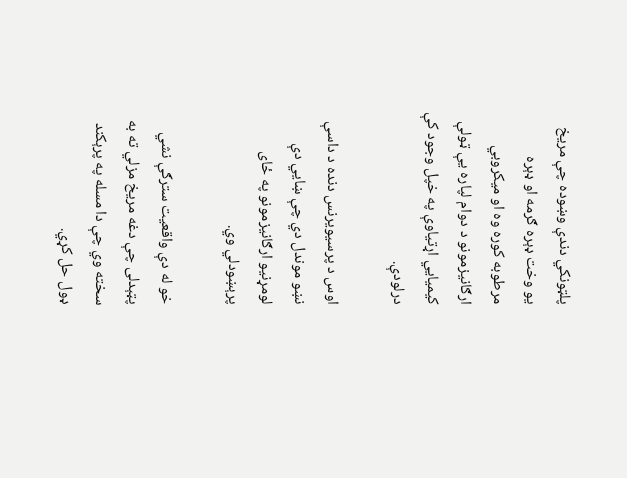پلټونکي دندې وښوده چې مریخ یو وخت ډېره ګرمه او ډېره مرطوبه کوره وه او میکروبي ارګانیزمونو د دوام لپاره یې ټولې کیمیايي اړتیاوې په خپل وجود کې درلودې.

اوس د پرسیویرنس دنده د داسې نښو موندل دي چې ښايي دې لومړنيو ارګانیزمونو په ځای پرېښودلي وي.

خو له دې واقعیت سترګې نشي پټېدلی چې دغه مریخ مزلي ته به سخته وي چې دا مسله په پرېکند ډول حل کړي.